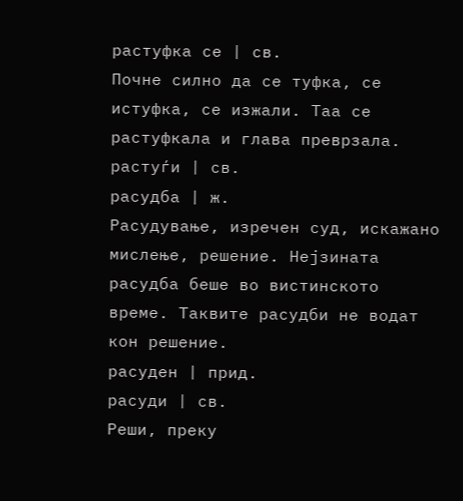растуфка се | св.
Почне силно да се туфка, се истуфка, се изжали. Таа се растуфкала и глава преврзала.
растуѓи | св.
расудба | ж.
Расудување, изречен суд, искажано мислење, решение. Нејзината расудба беше во вистинското време. Таквите расудби не водат кон решение.
расуден | прид.
расуди | св.
Реши, преку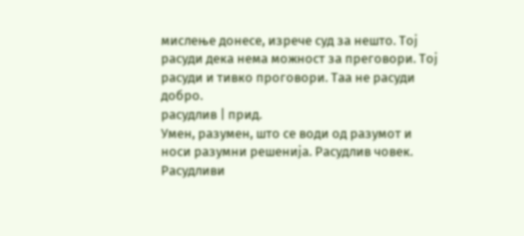мислење донесе, изрече суд за нешто. Тој расуди дека нема можност за преговори. Тој расуди и тивко проговори. Таа не расуди добро.
расудлив | прид.
Умен, разумен, што се води од разумот и носи разумни решенија. Расудлив човек. Расудливи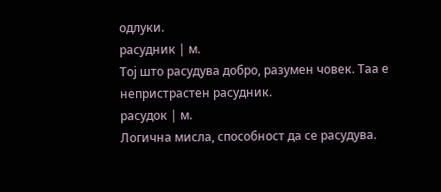одлуки.
расудник | м.
Тој што расудува добро, разумен човек. Таа е непристрастен расудник.
расудок | м.
Логична мисла, способност да се расудува.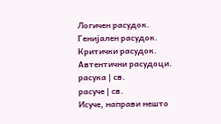Логичен расудок. Генијален расудок. Критички расудок. Автентични расудоци.
расука | св.
расуче | св.
Исуче, направи нешто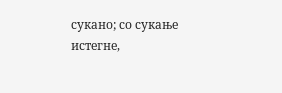сукано; со сукање истегне,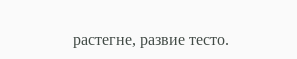растегне, развие тесто.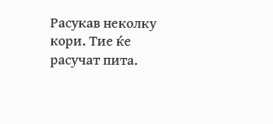Расукав неколку кори. Тие ќе расучат пита.